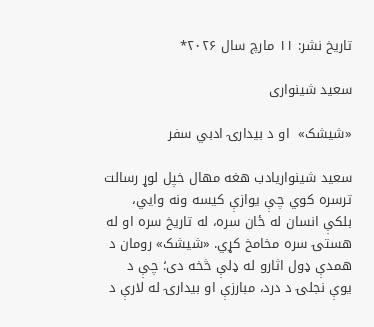تاریخ نشر: ۱۱ مارچ سال ۲۰۲۶*

سعید شینواری

«شیشک»  او د بیدارۍ ادبي سفر

سعید شینواریادب هغه مهال خپل لوړ رسالت ترسره کوي چې یوازې کیسه ونه وایي، بلکې انسان له ځان سره، له تاریخ سره او له هستۍ سره مخامخ کړي. «شیشک» رومان د همدې ډول اثارو له ډلې څخه دی؛ چې د یوې نجلۍ د درد، مبارزې او بیدارۍ له لارې د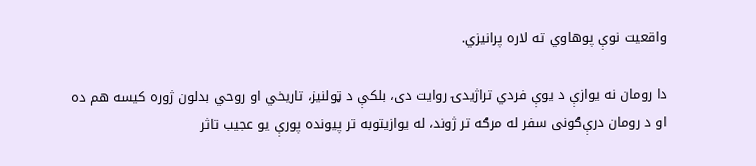واقعیت نوې پوهاوي ته لاره پرانیزي.

دا رومان نه یوازې د یوې فردي تراژیدۍ روایت دی، بلکې د ټولنیز، تاریخي او روحي بدلون ژوره کیسه هم ده او د رومان درې‌ګونی سفر له مرګه تر ژوند، له یوازیتوبه تر پیونده پورې یو عجیب تاثر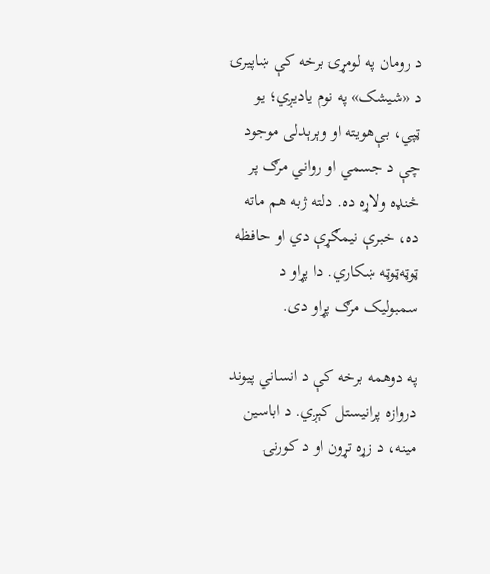د رومان په لومړۍ برخه کې ښاپیرۍ د «شیشک» په نوم یادیږي؛ یو ټپي، بې‌هویته او وېرېدلی موجود چې د جسمي او رواني مرګ پر څنډه ولاړه ده. دلته ژبه هم ماته ده، خبرې نیمګړې دي او حافظه ټوټه‌ټوټه ښکاري. دا پړاو د سمبولیک مرګ پړاو دی.

په دوهمه برخه کې د انساني پیوند دروازه پرانیستل کېږي. د اباسین مینه، د زړه تړون او د کورنۍ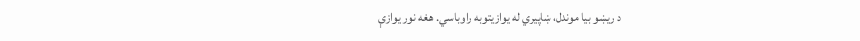د ریښو بیا موندل، ښاپیري له یوازیتوبه راوباسي. هغه نور یوازې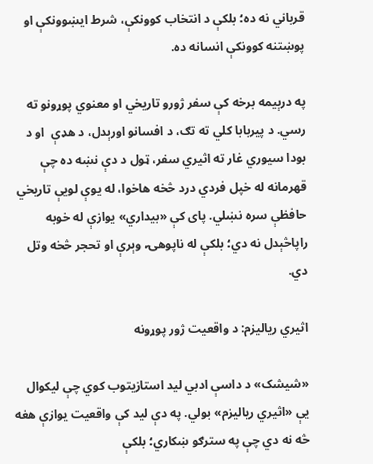قرباني نه ده؛ بلکې د انتخاب کوونکې، شرط ایښوونکې او پوښتنه کوونکې انسانه ده.

په درېیمه برخه کې سفر ژورو تاریخي او معنوي پوړونو ته رسي. د پیربابا کلي ته تګ، د افسانو اورېدل، د هډې  او د بودا سیوري غار ته اثیري سفر، ټول د دې نښه ده چې قهرمانه له خپل فردي درد څخه هاخوا، له یوې لویې تاریخي حافظې سره نښلي. پای کې «بیداري» یوازې له خوبه راپاڅېدل نه دي؛ بلکې له ناپوهۍ، وېرې او تحجر څخه وتل دي.

اثیري ریالیزم: د واقعیت ژور پوړونه

«شیشک» د داسې ادبي لید استازیتوب کوي چې لیکوال یې «اثیري ریالیزم» بولي. په دې لید کې واقعیت یوازې هغه څه نه دي چې په سترګو ښکاري؛ بلکې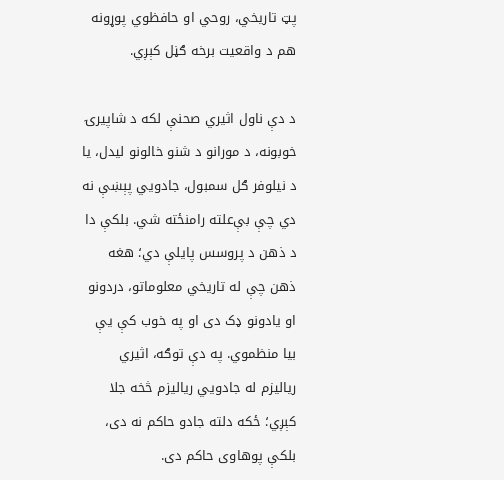پټ تاریخي، روحي او حافظوي پوړونه هم د واقعیت برخه ګڼل کېږي.

د دې ناول اثیري صحنې لکه د شاپیرۍ خوبونه، د مورانو د شنو خالونو لیدل، یا د نیلوفر ګل سمبول، جادويي پېښې نه دي چې بې‌علته رامنځته شي. بلکې دا د ذهن د پروسس پایلې دي؛ هغه ذهن چې له تاریخي معلوماتو، دردونو او یادونو ډک دی او په خوب کې یې بیا منظموي. په دې توګه، اثیري ریالیزم له جادويي ریالیزم څخه جلا کېږي؛ ځکه دلته جادو حاکم نه دی، بلکې پوهاوی حاکم دی.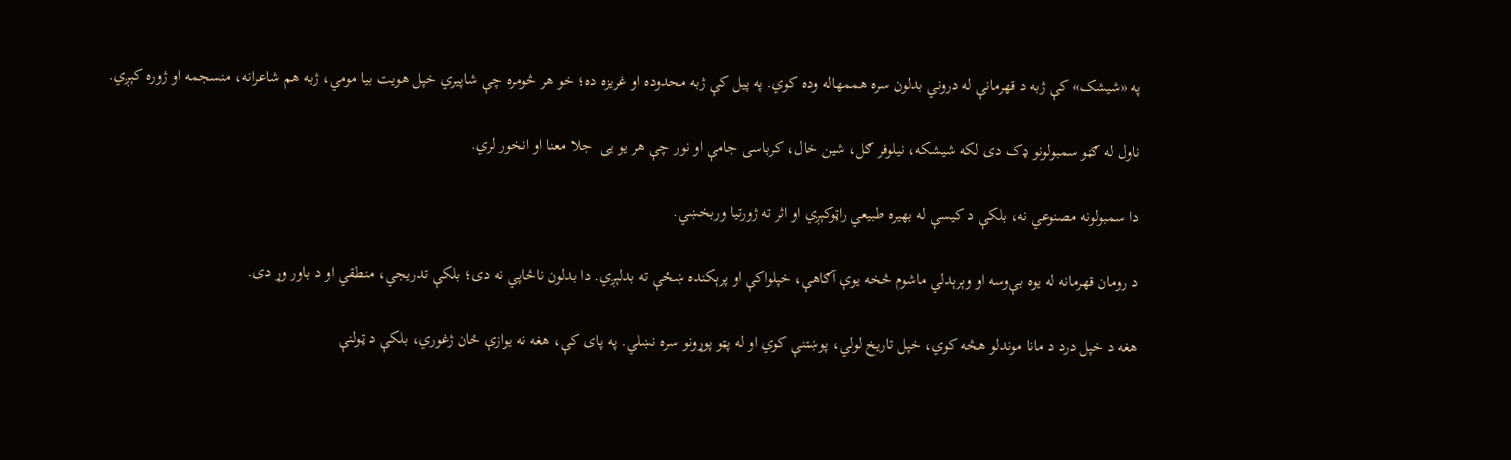په «شیشک» کې ژبه د قهرمانې له دروني بدلون سره هممهاله وده کوي. په پیل کې ژبه محدوده او غریزه ده؛ خو هر څومره چې شاپیري خپل هویت بیا مومي، ژبه هم شاعرانه، منسجمه او ژوره کېږي.

ناول له ګڼو سمبولونو ډک دی لکه شیشکه، نیلوفر ګل، شین خال، کرباسی جامې او نور چې هر یو یی  جلا معنا او انخور لري.

دا سمبولونه مصنوعي نه، بلکې د کیسې له بهیره طبیعي راټوکېږي او اثر ته ژورتیا وربخښي.

د رومان قهرمانه له یوه بې‌وسه او وېرېدلي ماشوم څخه یوې آګاهې، خپلواکې او پرېکنده ښځې ته بدلېږي. دا بدلون ناڅاپي نه دی؛ بلکې تدریجي، منطقي او د باور وړ دی.

هغه د خپل درد د مانا موندلو هڅه کوي، خپل تاریخ لولي، پوښتنې کوي او له پټو پوړونو سره نښلي. په پای کې، هغه نه یوازې ځان ژغوري، بلکې د ټولنې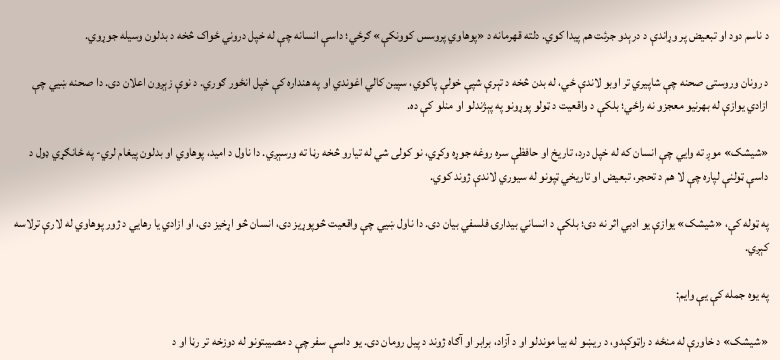د ناسم دود او تبعیض پر وړاندې د درېدو جرئت هم پیدا کوي. دلته قهرمانه د «پوهاوي پروسس کوونکې» ګرځي؛ داسې انسانه چې له خپل دروني ځواک څخه د بدلون وسیله جوړوي.

د رونان وروستۍ صحنه چې شاپیري تر اوبو لاندې ځي، له بدن څخه د تېرې شپې خولې پاکوي، سپین کالي اغوندي او په هنداره کې خپل انځور ګوري. د نوې زېږون اعلان دی. دا صحنه ښيي چې ازادي یوازې له بهرنیو معجزو نه راځي؛ بلکې د واقعیت د ټولو پوړونو په پېژندلو او منلو کې ده.

«شیشک» موږ ته وایي چې انسان که له خپل درد، تاریخ او حافظې سره روغه جوړه وکړي، نو کولی شي له تیارو څخه رڼا ته ورسېږي. دا ناول د امید، پوهاوي او بدلون پیغام لري- په ځانګړي ډول د داسې ټولنې لپاره چې لا هم د تحجر، تبعیض او تاریخي ټپونو له سیوري لاندې ژوند کوي.

په ټوله کې، «شیشک» یوازې یو ادبي اثر نه دی؛ بلکې د انساني بیدارۍ فلسفي بیان دی. دا ناول ښيي چې واقعیت څوپوړیز دی، انسان څو اړخیز دی، او ازادي یا رهایي د ژور پوهاوي له لارې ترلاسه کېږي.

په یوه جمله کې یې وایم:

«شیشک» د خاورې له منځه د راټوکېدو، د ریښو له بیا موندلو او د آزاد، برابر او آګاه ژوند د پیل رومان دی. یو داسې سفر چې د مصیبتونو له دوزخه تر رڼا او د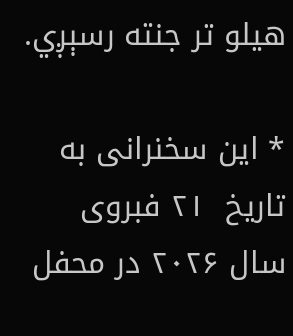هیلو تر جنته رسېږي.

* این سخنرانی به تاریخ  ۲۱ فبروی سال ۲۰۲۶ در محفل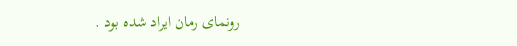رونمای رمان ایراد شده بود .